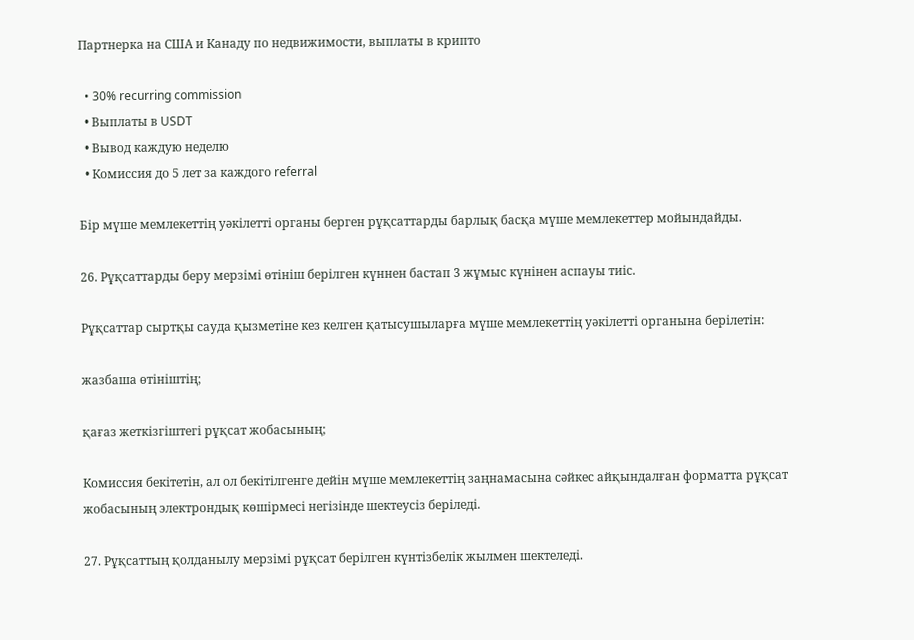Партнерка на США и Канаду по недвижимости, выплаты в крипто

  • 30% recurring commission
  • Выплаты в USDT
  • Вывод каждую неделю
  • Комиссия до 5 лет за каждого referral

Бір мүше мемлекеттің уәкілетті органы берген рұқсаттарды барлық басқа мүше мемлекеттер мойындайды.

26. Рұқсаттарды беру мерзімі өтініш берілген күннен бастап 3 жұмыс күнінен аспауы тиіс.

Рұқсаттар сыртқы сауда қызметіне кез келген қатысушыларға мүше мемлекеттің уәкілетті органына берілетін:

жазбаша өтініштің;

қағаз жеткізгіштегі рұқсат жобасының;

Комиссия бекітетін, ал ол бекітілгенге дейін мүше мемлекеттің заңнамасына сәйкес айқындалған форматта рұқсат жобасының электрондық көшірмесі негізінде шектеусіз беріледі.

27. Рұқсаттың қолданылу мерзімі рұқсат берілген күнтізбелік жылмен шектеледі.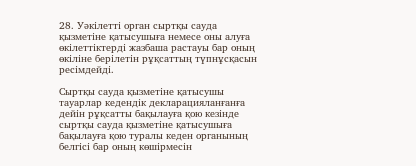28. Уәкілетті орган сыртқы сауда қызметіне қатысушыға немесе оны алуға өкілеттіктерді жазбаша растауы бар оның өкіліне берілетін рұқсаттың түпнұсқасын ресімдейді.

Сыртқы сауда қызметіне қатысушы тауарлар кедендік декларацияланғанға дейін рұқсатты бақылауға қою кезінде сыртқы сауда қызметіне қатысушыға бақылауға қою туралы кеден органының белгісі бар оның көшірмесін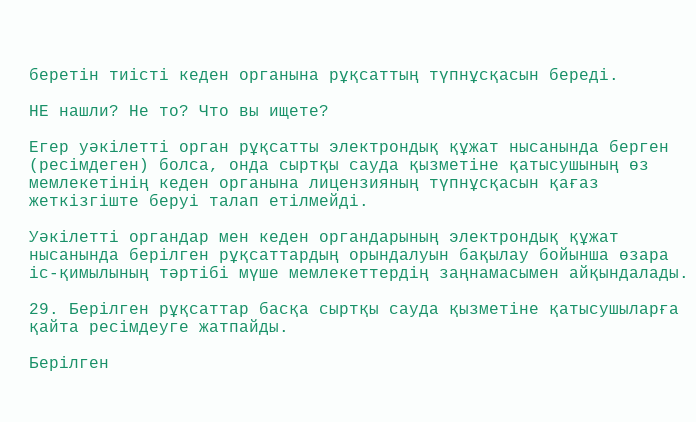беретін тиісті кеден органына рұқсаттың түпнұсқасын береді.

НЕ нашли? Не то? Что вы ищете?

Егер уәкілетті орган рұқсатты электрондық құжат нысанында берген (ресімдеген) болса, онда сыртқы сауда қызметіне қатысушының өз мемлекетінің кеден органына лицензияның түпнұсқасын қағаз жеткізгіште беруі талап етілмейді.

Уәкілетті органдар мен кеден органдарының электрондық құжат нысанында берілген рұқсаттардың орындалуын бақылау бойынша өзара іс-қимылының тәртібі мүше мемлекеттердің заңнамасымен айқындалады.

29. Берілген рұқсаттар басқа сыртқы сауда қызметіне қатысушыларға қайта ресімдеуге жатпайды.

Берілген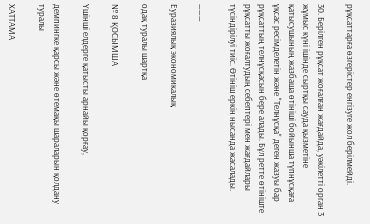рұқсаттарға өзгерістер енгізуге жол берілмейді.

30. Берілген рұқсат жоғалған жағдайда, уәкілетті орган 3 жұмыс күні ішінде сыртқы сауда қызметіне қатысушының жазбаша өтініші бойынша түпнұсқаға ұқсас ресімделетін және "Телнұсқа" деген жазуы бар рұқсаттың телнұсқасын бере алады. Бұл ретте өтініште рұқсатты жоғалтудың себептері мен жағдайлары түсіндірілуі тиіс. Өтініш еркін нысанда жасалады.

___

Еуразиялық экономикалық

одақ туралы шартқа

№ 8 ҚОСЫМША

Үшінші елдерге қатысты арнайы қорғау,

демпингке қарсы және өтемақы шараларын қолдану туралы

ХАТТАМА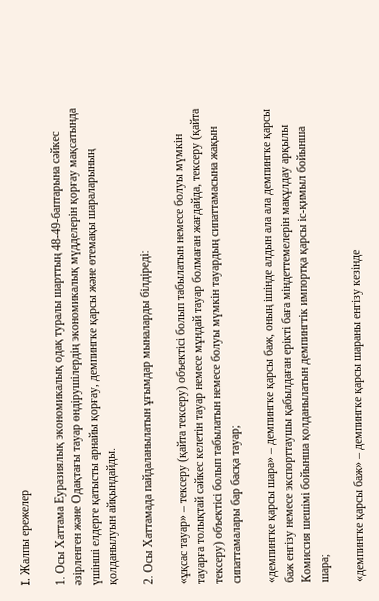I. Жалпы ережелер

1. Осы Хаттама Еуразиялық экономикалық одақ туралы шарттың 48-49-баптарына сәйкес әзірленген және Одақтағы тауар өндірушілердің экономикалық мүдделерін қорғау мақсатында үшінші елдерге қатысты арнайы қорғау, демпингке қарсы және өтемақы шараларының қолданылуын айқындайды.

2. Осы Хаттамада пайдаланылатын ұғымдар мыналарды білдіреді:

«ұқсас тауар» – тексеру (қайта тексеру) объектісі болып табылатын немесе болуы мүмкін тауарға толықтай сәйкес келетін тауар немесе мұндай тауар болмаған жағдайда, тексеру (қайта тексеру) объектісі болып табылатын немесе болуы мүмкін тауардың сипаттамасына жақын сипаттамалары бар басқа тауар;

«демпингке қарсы шара» – демпингке қарсы баж, оның ішінде алдын ала ала демпингке қарсы баж енгізу немесе экспорттаушы қабылдаған ерікті баға міндеттемелерін мақұлдау арқылы Комиссия шешімі бойынша қолданылатын демпингтік импортқа қарсы іс-қимыл бойынша шара;

«демпингке қарсы баж» – демпингке қарсы шараны енгізу кезінде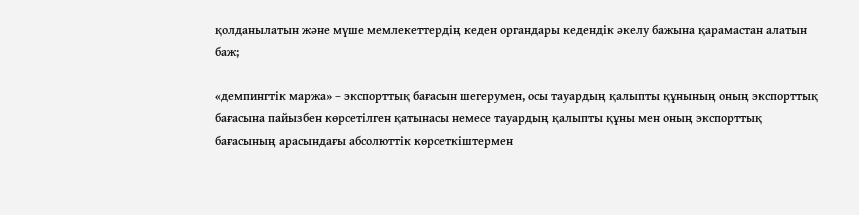қолданылатын және мүше мемлекеттердің кеден органдары кедендік әкелу бажына қарамастан алатын баж;

«демпингтік маржа» – экспорттық бағасын шегерумен, осы тауардың қалыпты құнының оның экспорттық бағасына пайызбен көрсетілген қатынасы немесе тауардың қалыпты құны мен оның экспорттық бағасының арасындағы абсолюттік көрсеткіштермен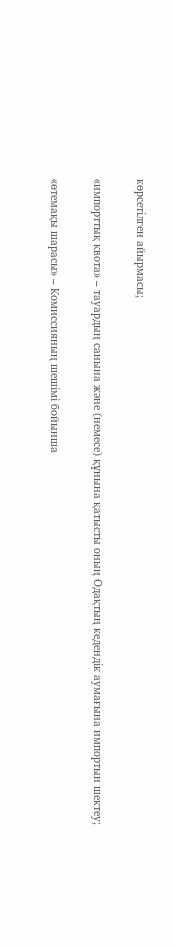көрсетілген айырмасы;

«импорттық квота» – тауардың санына және (немесе) құнына қатысты оның Одақтың кедендік аумағына импортын шектеу;

«өтемақы шарасы» – Комиссияның шешiмi бойынша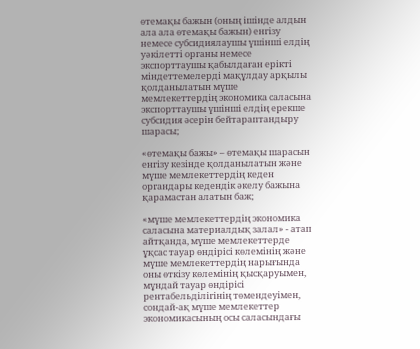өтемақы бажын (оның iшiнде алдын ала ала өтемақы бажын) енгізу немесе субсидиялаушы үшінші елдің уәкiлеттi органы немесе экспорттаушы қабылдаған ерікті мiндеттемелерді мақұлдау арқылы қолданылатын мүше мемлекеттердің экономика саласына экспорттаушы үшінші елдің ерекше субсидия әсерiн бейтараптандыру шарасы;

«өтемақы бажы» – өтемақы шарасын енгізу кезінде қолданылатын және мүше мемлекеттердің кеден органдары кедендік әкелу бажына қарамастан алатын баж;

«мүше мемлекеттердің экономика саласына материалдық залал» - атап айтқанда, мүше мемлекеттерде ұқсас тауар өндiрiсi көлемiнiң және мүше мемлекеттердiң нарығында оны өткiзу көлемiнiң қысқаруымен, мұндай тауар өндiрiсi рентабельдiлiгiнiң төмендеуiмен, сондай-ақ мүше мемлекеттер экономикасының осы саласындағы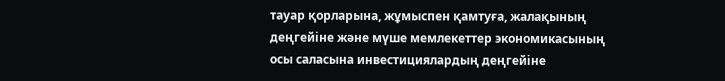тауар қорларына, жұмыспен қамтуға, жалақының деңгейiне және мүше мемлекеттер экономикасының осы саласына инвестициялардың деңгейiне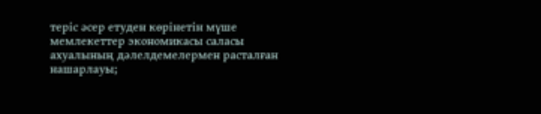теріс әсер етуден көрінетін мүше мемлекеттер экономикасы саласы ахуалының дәлелдемелермен расталған нашарлауы;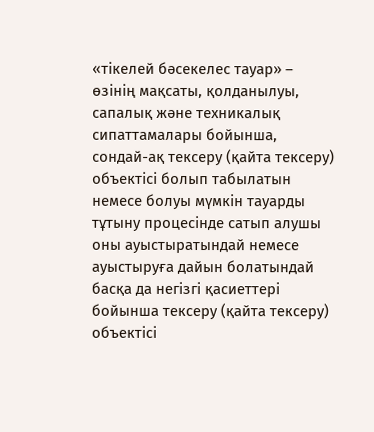«тікелей бәсекелес тауар» – өзінің мақсаты, қолданылуы, сапалық және техникалық сипаттамалары бойынша, сондай-ақ тексеру (қайта тексеру) объектісі болып табылатын немесе болуы мүмкін тауарды тұтыну процесінде сатып алушы оны ауыстыратындай немесе ауыстыруға дайын болатындай басқа да негізгі қасиеттері бойынша тексеру (қайта тексеру) объектісі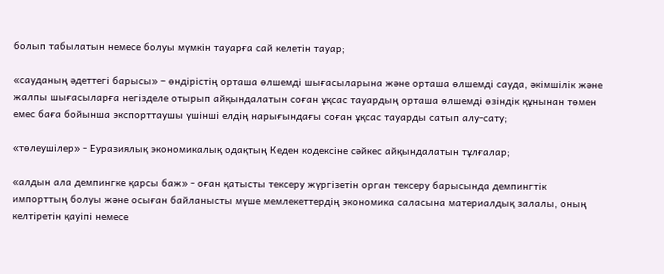болып табылатын немесе болуы мүмкін тауарға сай келетін тауар;

«сауданың әдеттегі барысы» – өндірістің орташа өлшемді шығасыларына және орташа өлшемді сауда, әкімшілік және жалпы шығасыларға негізделе отырып айқындалатын соған ұқсас тауардың орташа өлшемді өзіндік құнынан төмен емес баға бойынша экспорттаушы үшінші елдің нарығындағы соған ұқсас тауарды сатып алу-сату;

«төлеушілер» - Еуразиялық экономикалық одақтың Кеден кодексіне сәйкес айқындалатын тұлғалар;

«алдын ала демпингке қарсы баж» - оған қатысты тексеру жүргізетін орган тексеру барысында демпингтік импорттың болуы және осыған байланысты мүше мемлекеттердің экономика саласына материалдық залалы, оның келтіретін қауіпі немесе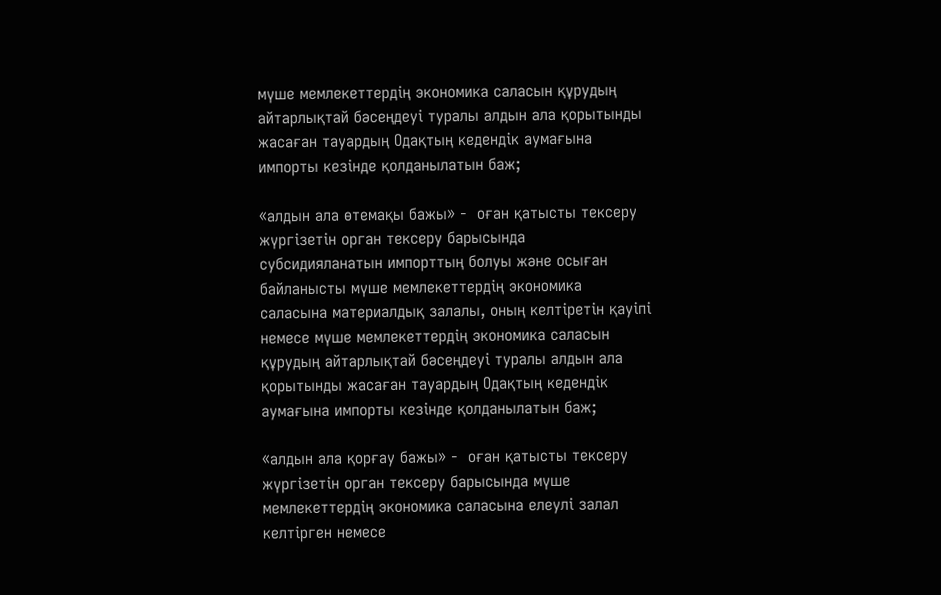мүше мемлекеттердің экономика саласын құрудың айтарлықтай бәсеңдеуі туралы алдын ала қорытынды жасаған тауардың Одақтың кедендік аумағына импорты кезінде қолданылатын баж;

«алдын ала өтемақы бажы» -  оған қатысты тексеру жүргізетін орган тексеру барысында субсидияланатын импорттың болуы және осыған байланысты мүше мемлекеттердің экономика саласына материалдық залалы, оның келтіретін қауіпі немесе мүше мемлекеттердің экономика саласын құрудың айтарлықтай бәсеңдеуі туралы алдын ала қорытынды жасаған тауардың Одақтың кедендік аумағына импорты кезінде қолданылатын баж;

«алдын ала қорғау бажы» -  оған қатысты тексеру жүргізетін орган тексеру барысында мүше мемлекеттердің экономика саласына елеулі залал келтірген немесе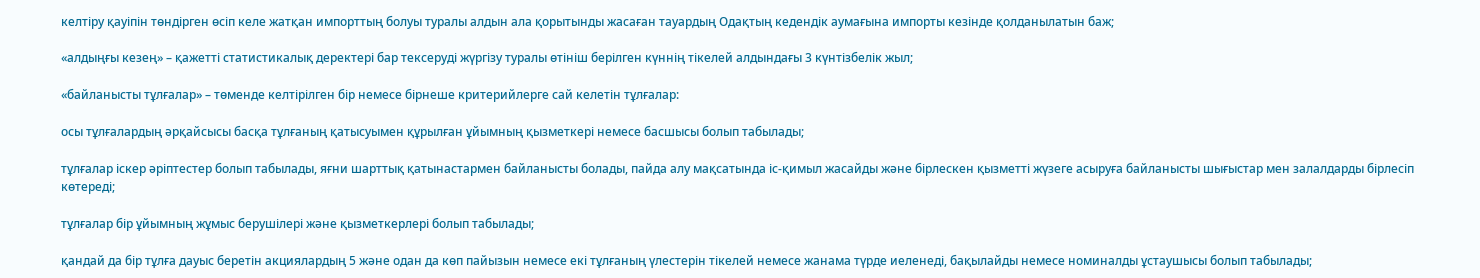келтіру қауіпін төндірген өсіп келе жатқан импорттың болуы туралы алдын ала қорытынды жасаған тауардың Одақтың кедендік аумағына импорты кезінде қолданылатын баж;

«алдыңғы кезең» – қажетті статистикалық деректері бар тексеруді жүргізу туралы өтініш берілген күннің тікелей алдындағы 3 күнтізбелік жыл;

«байланысты тұлғалар» – төменде келтірілген бір немесе бірнеше критерийлерге сай келетін тұлғалар:

осы тұлғалардың әрқайсысы басқа тұлғаның қатысуымен құрылған ұйымның қызметкері немесе басшысы болып табылады;

тұлғалар іскер әріптестер болып табылады, яғни шарттық қатынастармен байланысты болады, пайда алу мақсатында іс-қимыл жасайды және бірлескен қызметті жүзеге асыруға байланысты шығыстар мен залалдарды бірлесіп көтереді;

тұлғалар бір ұйымның жұмыс берушілері және қызметкерлері болып табылады;

қандай да бір тұлға дауыс беретін акциялардың 5 және одан да көп пайызын немесе екі тұлғаның үлестерін тікелей немесе жанама түрде иеленеді, бақылайды немесе номиналды ұстаушысы болып табылады;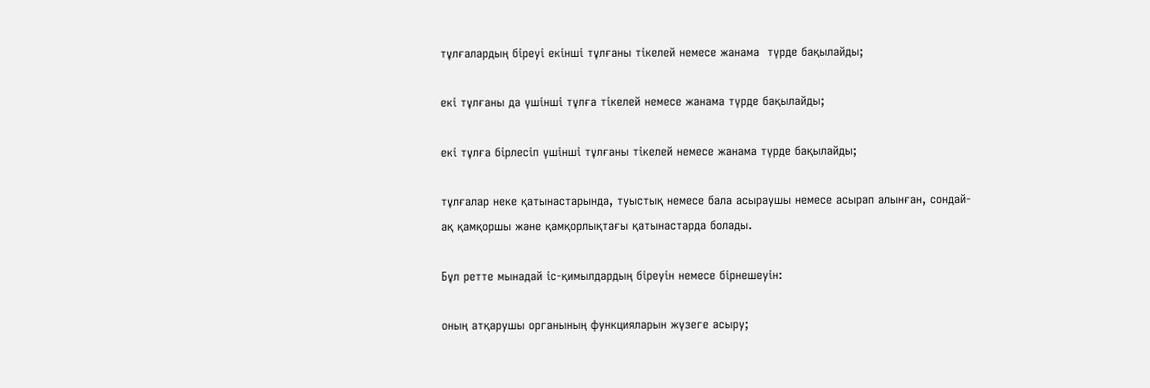тұлғалардың біреуі екінші тұлғаны тікелей немесе жанама  түрде бақылайды;

екі тұлғаны да үшінші тұлға тікелей немесе жанама түрде бақылайды;

екі тұлға бірлесіп үшінші тұлғаны тікелей немесе жанама түрде бақылайды;

тұлғалар неке қатынастарында, туыстық немесе бала асыраушы немесе асырап алынған, сондай-ақ қамқоршы және қамқорлықтағы қатынастарда болады.

Бұл ретте мынадай іс-қимылдардың біреуін немесе бірнешеуін:

оның атқарушы органының функцияларын жүзеге асыру;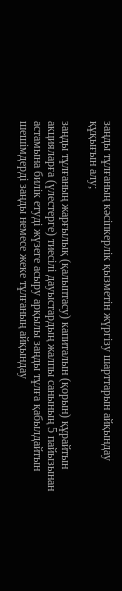заңды тұлғаның кәсіпкерлік қызметін жүргізу шарттарын айқындау құқығын алу;

заңды тұлғаның жарғылық (қалыптасу) капиталын (қорын) құрайтын акцияларға (үлестерге) тиесілі дауыстардың жалпы санының 5 пайызынан астамына билік етуді жүзеге асыру арқылы заңды тұлға қабылдайтын шешімдерді заңды немесе жеке тұлғаның айқындау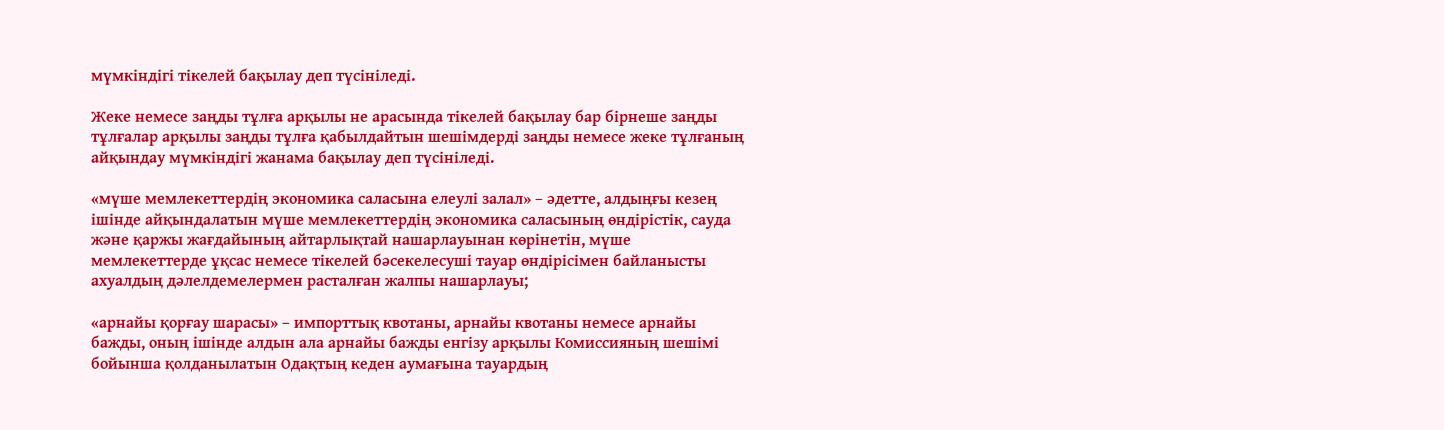мүмкіндігі тікелей бақылау деп түсініледі.

Жеке немесе заңды тұлға арқылы не арасында тікелей бақылау бар бірнеше заңды тұлғалар арқылы заңды тұлға қабылдайтын шешімдерді заңды немесе жеке тұлғаның айқындау мүмкіндігі жанама бақылау деп түсініледі.

«мүше мемлекеттердің экономика саласына елеулі залал» – әдетте, алдыңғы кезең ішінде айқындалатын мүше мемлекеттердің экономика саласының өндірістік, сауда және қаржы жағдайының айтарлықтай нашарлауынан көрінетін, мүше мемлекеттерде ұқсас немесе тікелей бәсекелесуші тауар өндірісімен байланысты ахуалдың дәлелдемелермен расталған жалпы нашарлауы;

«арнайы қорғау шарасы» – импорттық квотаны, арнайы квотаны немесе арнайы бажды, оның ішінде алдын ала арнайы бажды енгізу арқылы Комиссияның шешімі бойынша қолданылатын Одақтың кеден аумағына тауардың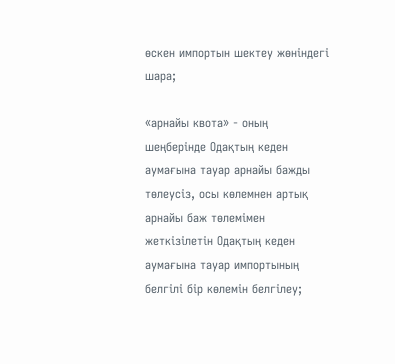өскен импортын шектеу жөніндегі шара;

«арнайы квота» - оның шеңберінде Одақтың кеден аумағына тауар арнайы бажды төлеусіз, осы көлемнен артық арнайы баж төлемімен жеткізілетін Одақтың кеден аумағына тауар импортының белгілі бір көлемін белгілеу;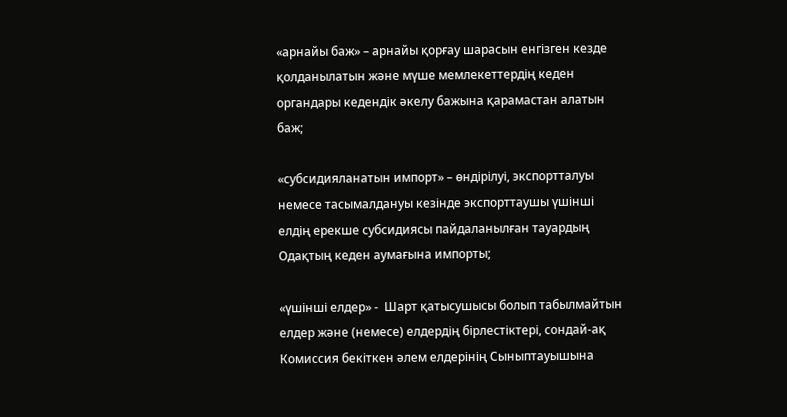«арнайы баж» – арнайы қорғау шарасын енгізген кезде қолданылатын және мүше мемлекеттердің кеден органдары кедендік әкелу бажына қарамастан алатын баж;

«субсидияланатын импорт» – өндірілуі, экспортталуы немесе тасымалдануы кезінде экспорттаушы үшінші елдің ерекше субсидиясы пайдаланылған тауардың Одақтың кеден аумағына импорты;

«үшінші елдер» -  Шарт қатысушысы болып табылмайтын елдер және (немесе) елдердің бірлестіктері, сондай-ақ Комиссия бекіткен әлем елдерінің Сыныптауышына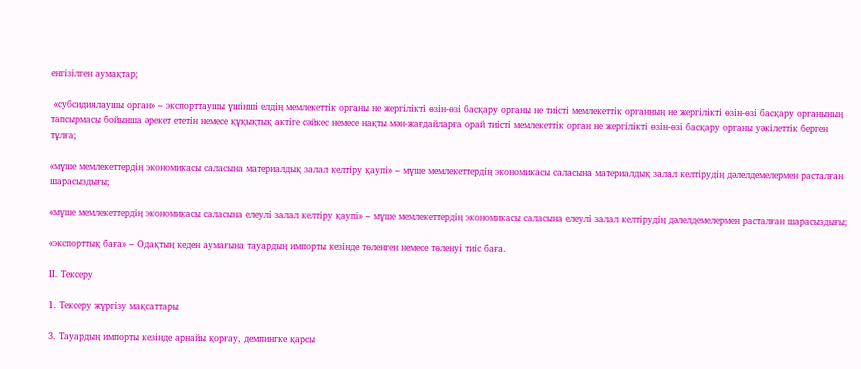енгізілген аумақтар;

 «субсидиялаушы орган» – экспорттаушы үшінші елдің мемлекеттік органы не жергілікті өзін-өзі басқару органы не тиісті мемлекеттік органның не жергілікті өзін-өзі басқару органының тапсырмасы бойынша әрекет ететін немесе құқықтық актіге сәйкес немесе нақты мән-жағдайларға орай тиісті мемлекеттік орган не жергілікті өзін-өзі басқару органы уәкілеттік берген тұлға;

«мүше мемлекеттердің экономикасы саласына материалдық залал келтіру қаупі» – мүше мемлекеттердің экономикасы саласына материалдық залал келтірудің дәлелдемелермен расталған шарасыздығы;

«мүше мемлекеттердің экономикасы саласына елеулі залал келтіру қаупі» – мүше мемлекеттердің экономикасы саласына елеулі залал келтірудің дәлелдемелермен расталған шарасыздығы;

«экспорттық баға» – Одақтың кеден аумағына тауардың импорты кезінде төленген немесе төленуі тиіс баға.

ІІ. Тексеру

1. Тексеру жүргізу мақсаттары

3. Тауардың импорты кезінде арнайы қорғау, демпингке қарсы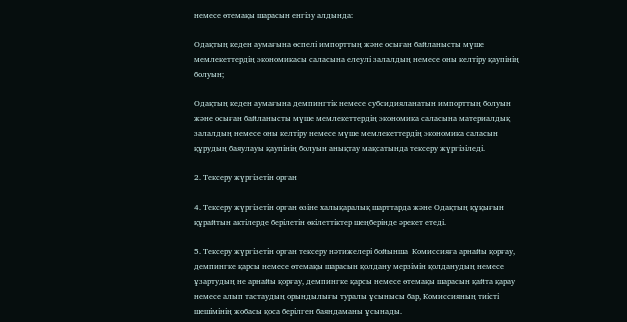немесе өтемақы шарасын енгізу алдында:

Одақтың кеден аумағына өспелі импорттың және осыған байланысты мүше мемлекеттердің экономикасы саласына елеулі залалдың немесе оны келтіру қаупінің болуын;

Одақтың кеден аумағына демпингтік немесе субсидияланатын импорттың болуын және осыған байланысты мүше мемлекеттердің экономика саласына материалдық залалдың немесе оны келтіру немесе мүше мемлекеттердің экономика саласын құрудың баяулауы қаупінің болуын анықтау мақсатында тексеру жүргізіледі.

2. Тексеру жүргізетін орган

4. Тексеру жүргізетін орган өзіне халықаралық шарттарда және Одақтың құқығын құрайтын актілерде берілетін өкілеттіктер шеңберінде әрекет етеді.

5. Тексеру жүргізетін орган тексеру нәтижелері бойынша  Комиссияға арнайы қорғау, демпингке қарсы немесе өтемақы шарасын қолдану мерзімін қолданудың немесе ұзартудың не арнайы қорғау, демпингке қарсы немесе өтемақы шарасын қайта қарау немесе алып тастаудың орындылығы туралы ұсынысы бар, Комиссияның тиісті шешімінің жобасы қоса берілген баяндаманы ұсынады.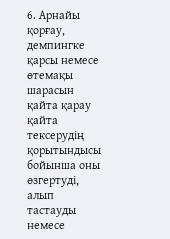6. Арнайы қорғау, демпингке қарсы немесе өтемақы шарасын қайта қарау қайта тексерудің қорытындысы бойынша оны өзгертуді, алып тастауды немесе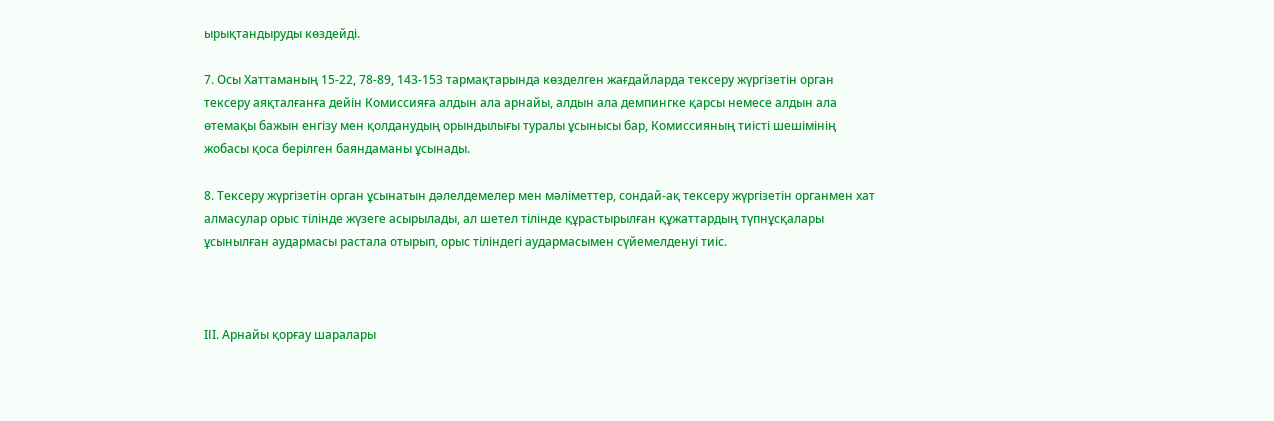ырықтандыруды көздейді.

7. Осы Хаттаманың 15-22, 78-89, 143-153 тармақтарында көзделген жағдайларда тексеру жүргізетін орган тексеру аяқталғанға дейін Комиссияға алдын ала арнайы, алдын ала демпингке қарсы немесе алдын ала өтемақы бажын енгізу мен қолданудың орындылығы туралы ұсынысы бар, Комиссияның тиісті шешімінің жобасы қоса берілген баяндаманы ұсынады.

8. Тексеру жүргізетін орган ұсынатын дәлелдемелер мен мәліметтер, сондай-ақ тексеру жүргізетін органмен хат алмасулар орыс тілінде жүзеге асырылады, ал шетел тілінде құрастырылған құжаттардың түпнұсқалары ұсынылған аудармасы растала отырып, орыс тіліндегі аудармасымен сүйемелденуі тиіс.



IІI. Арнайы қорғау шаралары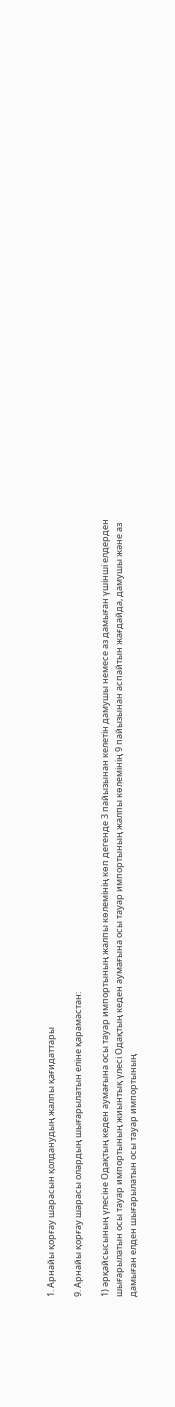1. Арнайы қорғау шарасын қолданудың жалпы қағидаттары

9. Арнайы қорғау шарасы олардың шығарылатын еліне қарамастан:

1) әрқайсысының үлесіне Одақтың кеден аумағына осы тауар импортының жалпы көлемінің көп дегенде 3 пайызынан келетін дамушы немесе аз дамыған үшінші елдерден шығарылатын осы тауар импортының жиынтық үлесі Одақтың кеден аумағына осы тауар импортының жалпы көлемінің 9 пайызынан аспайтын жағдайда, дамушы және аз дамыған елден шығарылатын осы тауар импортының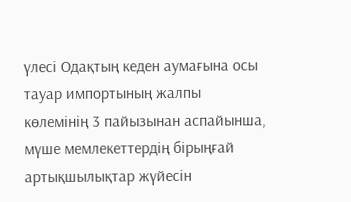үлесі Одақтың кеден аумағына осы тауар импортының жалпы көлемінің 3 пайызынан аспайынша, мүше мемлекеттердің бірыңғай артықшылықтар жүйесін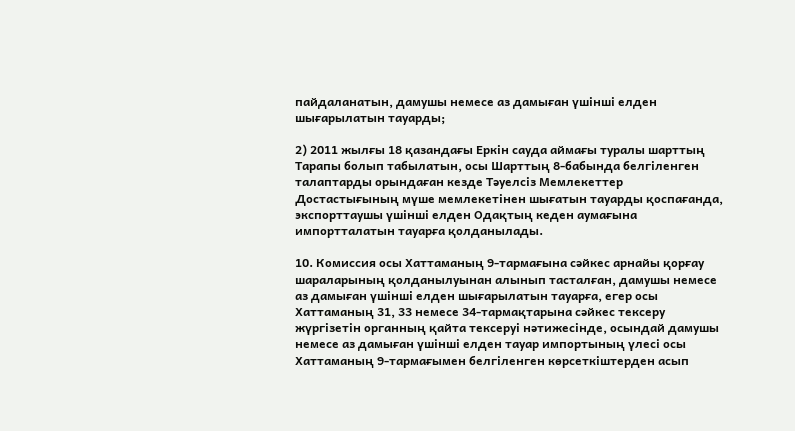пайдаланатын, дамушы немесе аз дамыған үшінші елден шығарылатын тауарды;

2) 2011 жылғы 18 қазандағы Еркін сауда аймағы туралы шарттың Тарапы болып табылатын, осы Шарттың 8-бабында белгіленген талаптарды орындаған кезде Тәуелсіз Мемлекеттер Достастығының мүше мемлекетінен шығатын тауарды қоспағанда, экспорттаушы үшінші елден Одақтың кеден аумағына импортталатын тауарға қолданылады.

10. Комиссия осы Хаттаманың 9-тармағына сәйкес арнайы қорғау шараларының қолданылуынан алынып тасталған, дамушы немесе аз дамыған үшінші елден шығарылатын тауарға, егер осы Хаттаманың 31, 33 немесе 34-тармақтарына сәйкес тексеру жүргізетін органның қайта тексеруі нәтижесінде, осындай дамушы немесе аз дамыған үшінші елден тауар импортының үлесі осы Хаттаманың 9-тармағымен белгіленген көрсеткіштерден асып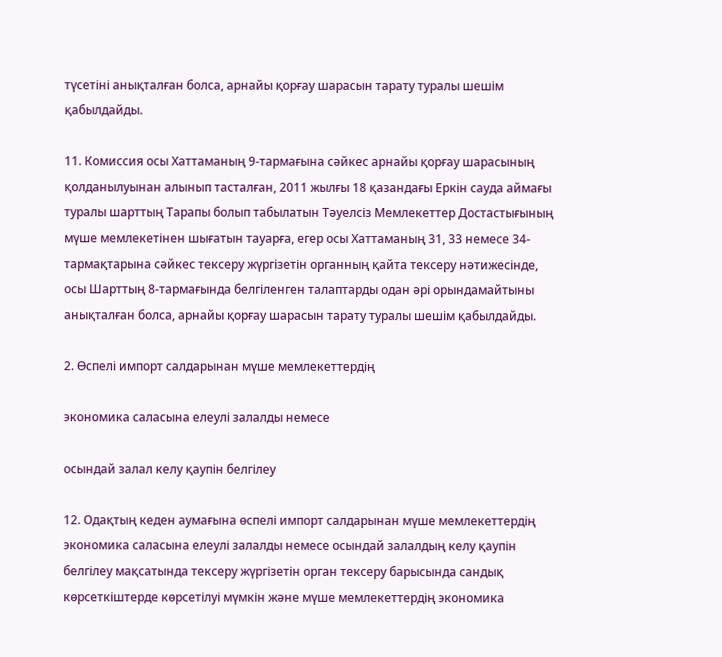түсетіні анықталған болса, арнайы қорғау шарасын тарату туралы шешім қабылдайды.

11. Комиссия осы Хаттаманың 9-тармағына сәйкес арнайы қорғау шарасының қолданылуынан алынып тасталған, 2011 жылғы 18 қазандағы Еркін сауда аймағы туралы шарттың Тарапы болып табылатын Тәуелсіз Мемлекеттер Достастығының мүше мемлекетінен шығатын тауарға, егер осы Хаттаманың 31, 33 немесе 34-тармақтарына сәйкес тексеру жүргізетін органның қайта тексеру нәтижесінде, осы Шарттың 8-тармағында белгіленген талаптарды одан әрі орындамайтыны анықталған болса, арнайы қорғау шарасын тарату туралы шешім қабылдайды.

2. Өспелі импорт салдарынан мүше мемлекеттердің

экономика саласына елеулі залалды немесе

осындай залал келу қаупін белгілеу

12. Одақтың кеден аумағына өспелі импорт салдарынан мүше мемлекеттердің экономика саласына елеулі залалды немесе осындай залалдың келу қаупін белгілеу мақсатында тексеру жүргізетін орган тексеру барысында сандық көрсеткіштерде көрсетілуі мүмкін және мүше мемлекеттердің экономика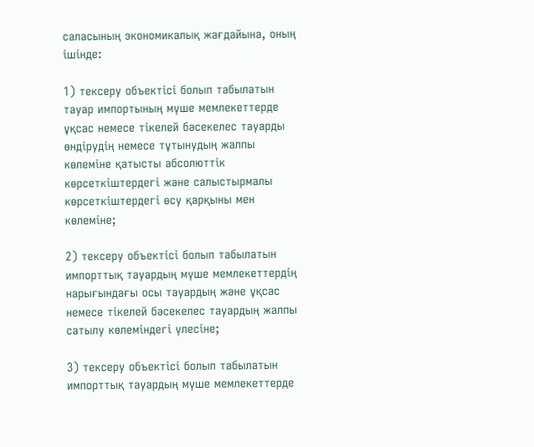саласының экономикалық жағдайына, оның ішінде:

1) тексеру объектісі болып табылатын тауар импортының мүше мемлекеттерде ұқсас немесе тікелей бәсекелес тауарды өндірудің немесе тұтынудың жалпы көлеміне қатысты абсолюттік көрсеткіштердегі және салыстырмалы көрсеткіштердегі өсу қарқыны мен көлеміне;

2) тексеру объектісі болып табылатын импорттық тауардың мүше мемлекеттердің нарығындағы осы тауардың және ұқсас немесе тікелей бәсекелес тауардың жалпы сатылу көлеміндегі үлесіне;

3) тексеру объектісі болып табылатын импорттық тауардың мүше мемлекеттерде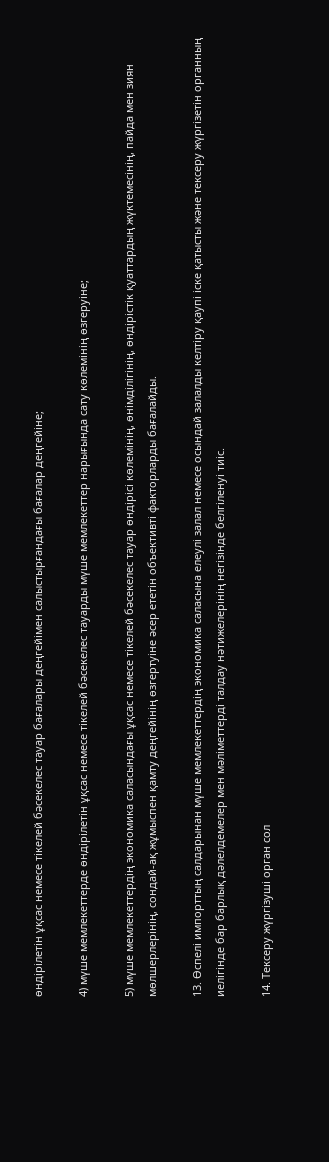өндірілетін ұқсас немесе тікелей бәсекелес тауар бағалары деңгейімен салыстырғандағы бағалар деңгейіне;

4) мүше мемлекеттерде өндірілетін ұқсас немесе тікелей бәсекелес тауарды мүше мемлекеттер нарығында сату көлемінің өзгеруіне;

5) мүше мемлекеттердің экономика саласындағы ұқсас немесе тікелей бәсекелес тауар өндірісі көлемінің, өнімділігінің, өндірістік қуаттардың жүктемесінің, пайда мен зиян мөлшерлерінің, сондай-ақ жұмыспен қамту деңгейінің өзгертуіне әсер ететін объективті факторларды бағалайды.

13. Өспелі импорттың салдарынан мүше мемлекеттердің экономика саласына елеулі залал немесе осындай залалды келтіру қаупі іске қатысты және тексеру жүргізетін органның иелігінде бар барлық дәлелдемелер мен мәліметтерді талдау нәтижелерінің негізінде белгіленуі тиіс.

14. Тексеру жүргізуші орган сол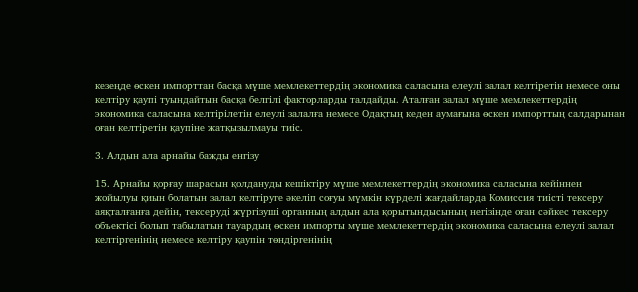кезеңде өскен импорттан басқа мүше мемлекеттердің экономика саласына елеулі залал келтіретін немесе оны келтіру қаупі туындайтын басқа белгілі факторларды талдайды. Аталған залал мүше мемлекеттердің экономика саласына келтірілетін елеулі залалға немесе Одақтың кеден аумағына өскен импорттың салдарынан оған келтіретін қаупіне жатқызылмауы тиіс.

3. Алдын ала арнайы бажды енгізу

15. Арнайы қорғау шарасын қолдануды кешіктіру мүше мемлекеттердің экономика саласына кейіннен жойылуы қиын болатын залал келтіруге әкеліп соғуы мүмкін күрделі жағдайларда Комиссия тиісті тексеру аяқталғанға дейін, тексеруді жүргізуші органның алдын ала қорытындысының негізінде оған сәйкес тексеру объектісі болып табылатын тауардың өскен импорты мүше мемлекеттердің экономика саласына елеулі залал келтіргенінің немесе келтіру қаупін төндіргенінің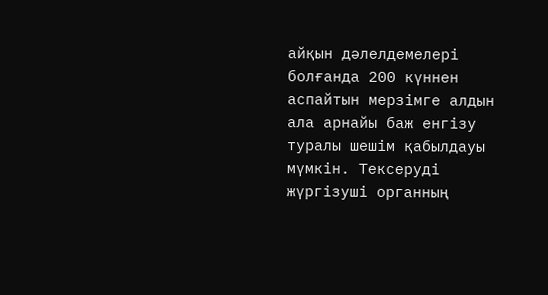айқын дәлелдемелері болғанда 200 күннен аспайтын мерзімге алдын ала арнайы баж енгізу туралы шешім қабылдауы мүмкін. Тексеруді жүргізуші органның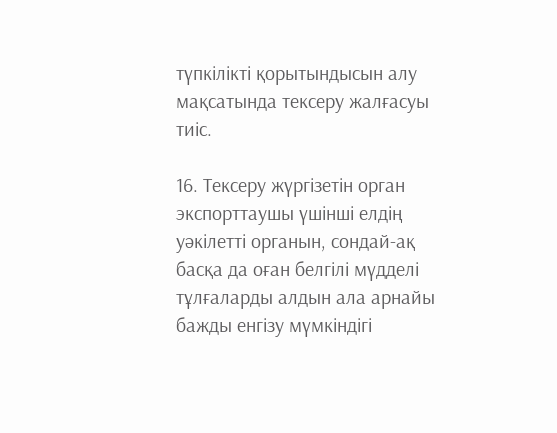түпкілікті қорытындысын алу мақсатында тексеру жалғасуы тиіс.

16. Тексеру жүргізетін орган экспорттаушы үшінші елдің уәкiлеттi органын, сондай-ақ басқа да оған белгiлi мүдделi тұлғаларды алдын ала арнайы бажды енгізу мүмкіндігі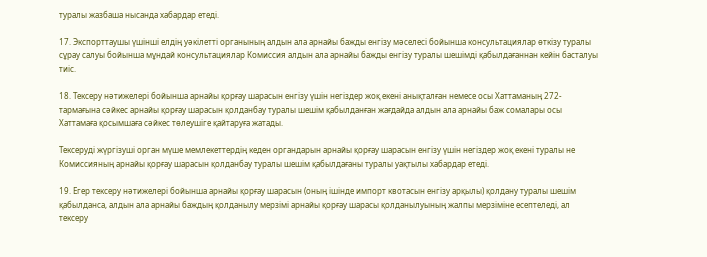туралы жазбаша нысанда хабардар етедi.

17. Экспорттаушы үшінші елдің уәкілетті органының алдын ала арнайы бажды енгiзу мәселесi бойынша консультациялар өткiзу туралы сұрау салуы бойынша мұндай консультациялар Комиссия алдын ала арнайы бажды енгiзу туралы шешiмдi қабылдағаннан кейiн басталуы тиiс.

18. Тексеру нәтижелері бойынша арнайы қорғау шарасын енгізу үшін негіздер жоқ екені анықталған немесе осы Хаттаманың 272-тармағына сәйкес арнайы қорғау шарасын қолданбау туралы шешім қабылданған жағдайда алдын ала арнайы баж сомалары осы Хаттамаға қосымшаға сәйкес төлеушіге қайтаруға жатады.

Тексеруді жүргізуші орган мүше мемлекеттердің кеден органдарын арнайы қорғау шарасын енгізу үшін негіздер жоқ екені туралы не Комиссияның арнайы қорғау шарасын қолданбау туралы шешім қабылдағаны туралы уақтылы хабардар етеді.

19. Егер тексеру нәтижелері бойынша арнайы қорғау шарасын (оның ішінде импорт квотасын енгізу арқылы) қолдану туралы шешім қабылданса, алдын ала арнайы баждың қолданылу мерзімі арнайы қорғау шарасы қолданылуының жалпы мерзіміне есептеледі, ал тексеру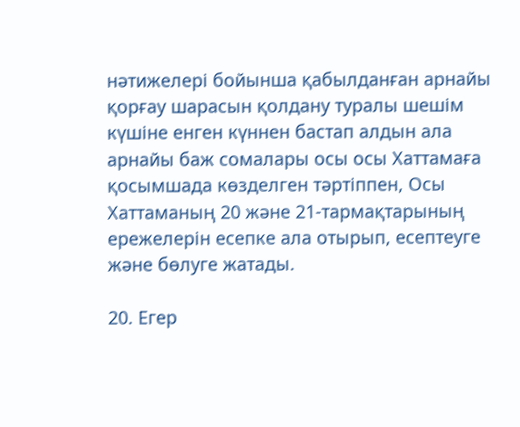нәтижелері бойынша қабылданған арнайы қорғау шарасын қолдану туралы шешім күшіне енген күннен бастап алдын ала арнайы баж сомалары осы осы Хаттамаға қосымшада көзделген тәртіппен, Осы Хаттаманың 20 және 21-тармақтарының ережелерін есепке ала отырып, есептеуге және бөлуге жатады.

20. Егер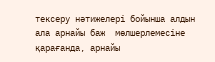тексеру нәтижелері бойынша алдын ала арнайы баж  мөлшерлемесіне қарағанда, арнайы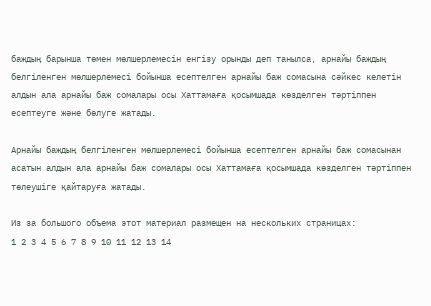баждың барынша төмен мөлшерлемесін енгізу орынды деп танылса, арнайы баждың белгіленген мөлшерлемесі бойынша есептелген арнайы баж сомасына сәйкес келетін алдын ала арнайы баж сомалары осы Хаттамаға қосымшада көзделген тәртіппен есептеуге және бөлуге жатады.

Арнайы баждың белгіленген мөлшерлемесі бойынша есептелген арнайы баж сомасынан асатын алдын ала арнайы баж сомалары осы Хаттамаға қосымшада көзделген тәртіппен төлеушіге қайтаруға жатады.

Из за большого объема этот материал размещен на нескольких страницах:
1 2 3 4 5 6 7 8 9 10 11 12 13 14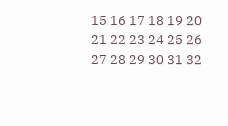15 16 17 18 19 20 21 22 23 24 25 26 27 28 29 30 31 32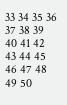33 34 35 36 37 38 39 40 41 42 43 44 45 46 47 48 49 50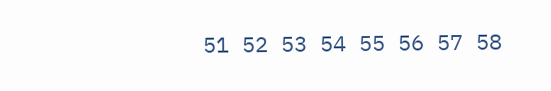51 52 53 54 55 56 57 58